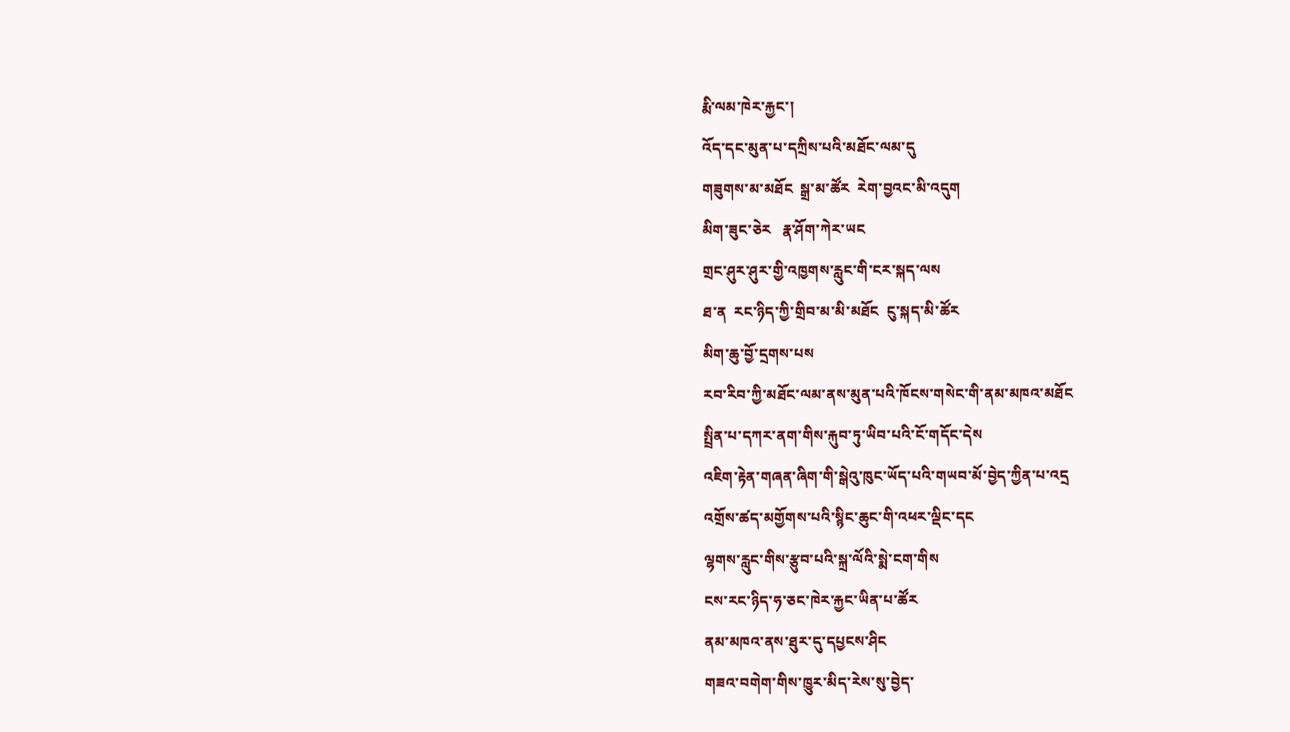རྨི་ལམ་ཁེར་རྐྱང་།
འོད་དང་མུན་པ་དཀྲིས་པའི་མཐོང་ལམ་དུ
གཟུགས་མ་མཐོང  སྒྲ་མ་ཚོར  རེག་བྱའང་མི་འདུག
མིག་ཟུང་ཅེར   རྣ་ཤོག་ཀེར་ཡང
གྲང་ཤུར་ཤུར་གྱི་འཁྱགས་རླུང་གི་ངར་སྐད་ལས
ཐ་ན  རང་ཉིད་ཀྱི་གྲིབ་མ་མི་མཐོང  ངུ་སྐད་མི་ཚོར
མིག་ཆུ་བྱོ་དྲགས་པས
རབ་རིབ་ཀྱི་མཐོང་ལམ་ནས་མུན་པའི་ཁོངས་གསེང་གི་ནམ་མཁའ་མཐོང
སྤྲིན་པ་དཀར་ནག་གིས་རྐུབ་ཏུ་ཡིབ་པའི་ངོ་གདོང་དེས
འཇིག་རྟེན་གཞན་ཞིག་གི་སྒེའུ་ཁུང་ཡོད་པའི་གཡབ་མོ་བྱེད་ཀྱིན་པ་འདྲ
འགྲོས་ཚད་མགྱོགས་པའི་སྙིང་ཆུང་གི་འཕར་ལྡིང་དང
ལྷགས་རླུང་གིས་རྩུབ་པའི་སྐྲ་ལོའི་སྨེ་ངག་གིས
ངས་རང་ཉིད་ཧ་ཅང་ཁེར་རྐྱང་ཡིན་པ་ཚོར
ནམ་མཁའ་ནས་ཐུར་དུ་དཔྱངས་ཤིང
གཟའ་བགེག་གིས་ཁྱུར་མིད་རེས་སུ་བྱེད་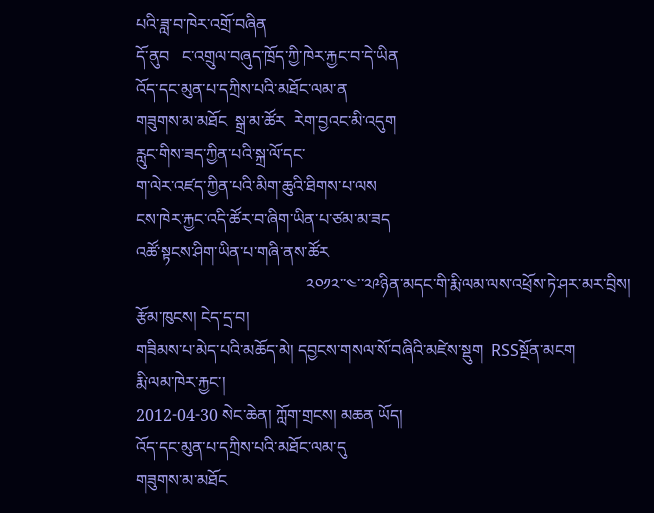པའི་ཟླ་བ་ཁེར་འགྲོ་བཞིན
དོ་ནུབ   ང་འགྲུལ་བཞུད་ཁྲོད་ཀྱི་ཁེར་རྐྱང་བ་དེ་ཡིན
འོད་དང་མུན་པ་དཀྲིས་པའི་མཐོང་ལམ་ན
གཟུགས་མ་མཐོང  སྒྲ་མ་ཚོར  རེག་བྱའང་མི་འདུག
རླུང་གིས་ཟད་ཀྱིན་པའི་སྐྲ་ལོ་དང་
ག་ལེར་འཛད་ཀྱིན་པའི་མིག་ཆུའི་ཐིགས་པ་ལས
ངས་ཁེར་རྐྱང་འདི་ཚོར་བ་ཞིག་ཡིན་པ་ཙམ་མ་ཟད
འཚོ་སྟངས་ཤིག་ཡིན་པ་གཞི་ནས་ཚོར
                                         ༢༠༡༢་་༤་་༢༩ཉིན་མདང་གི་རྨི་ལམ་ལས་འཕྲོས་ཏེ་ཤར་མར་བྲིས།
རྩོམ་ཁུངས། ངེད་དྲ་བ།
གཟིམས་པ་མེད་པའི་མཆོད་མེ། དབྱངས་གསལ་སོ་བཞིའི་མཛེས་སྡུག  RSSསྔོན་མངག
རྨི་ལམ་ཁེར་རྐྱང་།
2012-04-30 སེང་ཆེན། ཀློག་གྲངས། མཆན ཡོད།
འོད་དང་མུན་པ་དཀྲིས་པའི་མཐོང་ལམ་དུ
གཟུགས་མ་མཐོང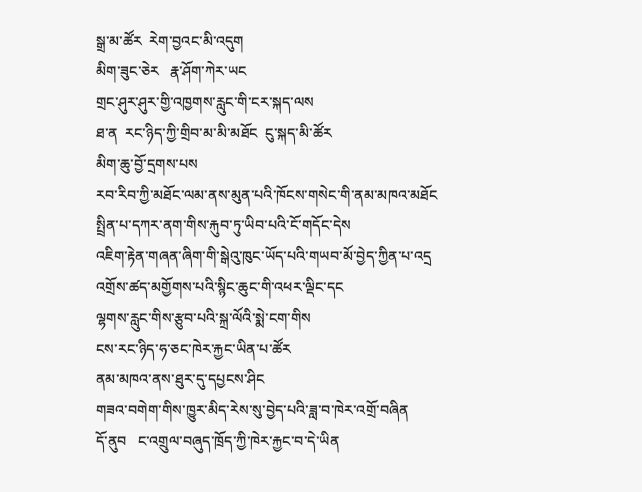སྒྲ་མ་ཚོར  རེག་བྱའང་མི་འདུག
མིག་ཟུང་ཅེར   རྣ་ཤོག་ཀེར་ཡང
གྲང་ཤུར་ཤུར་གྱི་འཁྱགས་རླུང་གི་ངར་སྐད་ལས
ཐ་ན  རང་ཉིད་ཀྱི་གྲིབ་མ་མི་མཐོང  ངུ་སྐད་མི་ཚོར
མིག་ཆུ་བྱོ་དྲགས་པས
རབ་རིབ་ཀྱི་མཐོང་ལམ་ནས་མུན་པའི་ཁོངས་གསེང་གི་ནམ་མཁའ་མཐོང
སྤྲིན་པ་དཀར་ནག་གིས་རྐུབ་ཏུ་ཡིབ་པའི་ངོ་གདོང་དེས
འཇིག་རྟེན་གཞན་ཞིག་གི་སྒེའུ་ཁུང་ཡོད་པའི་གཡབ་མོ་བྱེད་ཀྱིན་པ་འདྲ
འགྲོས་ཚད་མགྱོགས་པའི་སྙིང་ཆུང་གི་འཕར་ལྡིང་དང
ལྷགས་རླུང་གིས་རྩུབ་པའི་སྐྲ་ལོའི་སྨེ་ངག་གིས
ངས་རང་ཉིད་ཧ་ཅང་ཁེར་རྐྱང་ཡིན་པ་ཚོར
ནམ་མཁའ་ནས་ཐུར་དུ་དཔྱངས་ཤིང
གཟའ་བགེག་གིས་ཁྱུར་མིད་རེས་སུ་བྱེད་པའི་ཟླ་བ་ཁེར་འགྲོ་བཞིན
དོ་ནུབ   ང་འགྲུལ་བཞུད་ཁྲོད་ཀྱི་ཁེར་རྐྱང་བ་དེ་ཡིན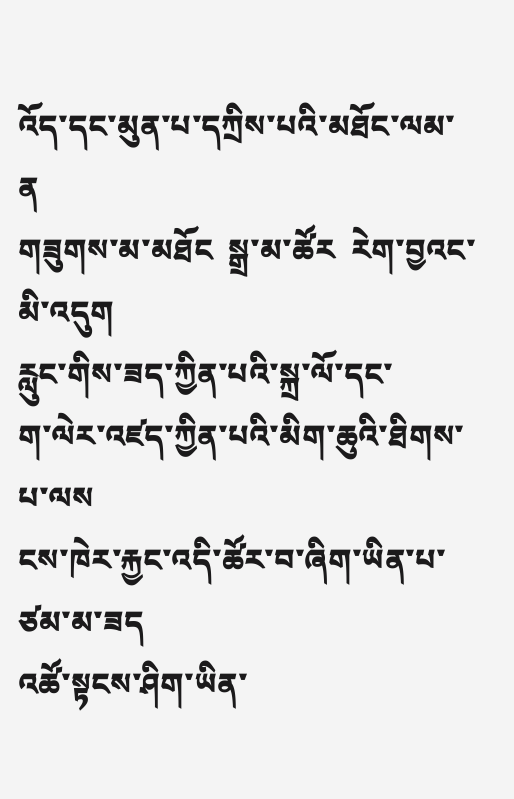འོད་དང་མུན་པ་དཀྲིས་པའི་མཐོང་ལམ་ན
གཟུགས་མ་མཐོང  སྒྲ་མ་ཚོར  རེག་བྱའང་མི་འདུག
རླུང་གིས་ཟད་ཀྱིན་པའི་སྐྲ་ལོ་དང་
ག་ལེར་འཛད་ཀྱིན་པའི་མིག་ཆུའི་ཐིགས་པ་ལས
ངས་ཁེར་རྐྱང་འདི་ཚོར་བ་ཞིག་ཡིན་པ་ཙམ་མ་ཟད
འཚོ་སྟངས་ཤིག་ཡིན་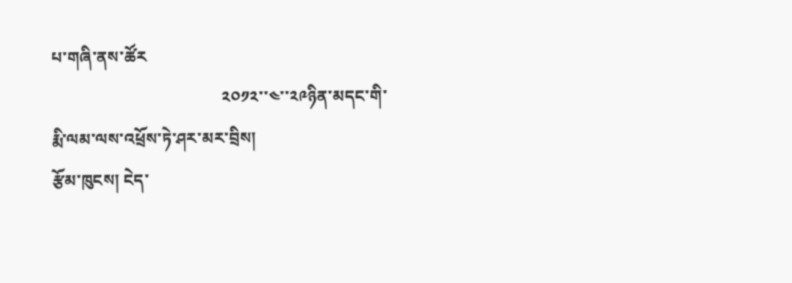པ་གཞི་ནས་ཚོར
                                         ༢༠༡༢་་༤་་༢༩ཉིན་མདང་གི་རྨི་ལམ་ལས་འཕྲོས་ཏེ་ཤར་མར་བྲིས།
རྩོམ་ཁུངས། ངེད་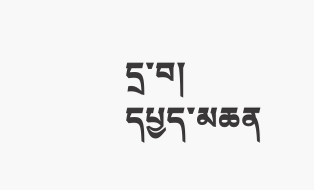དྲ་བ།
དཔྱད་མཆན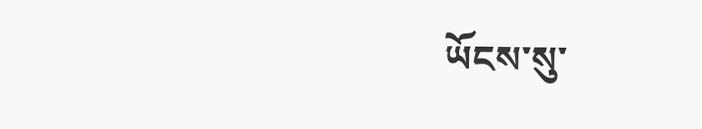ཡོངས་སུ་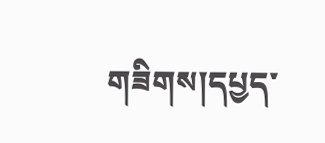གཟིགས།དཔྱད་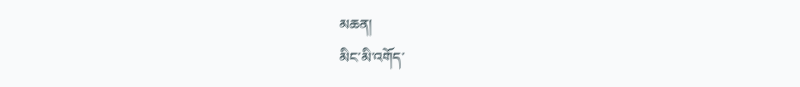མཆན།
མིང་མི་འགོད་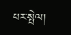པར་སྤེལ།